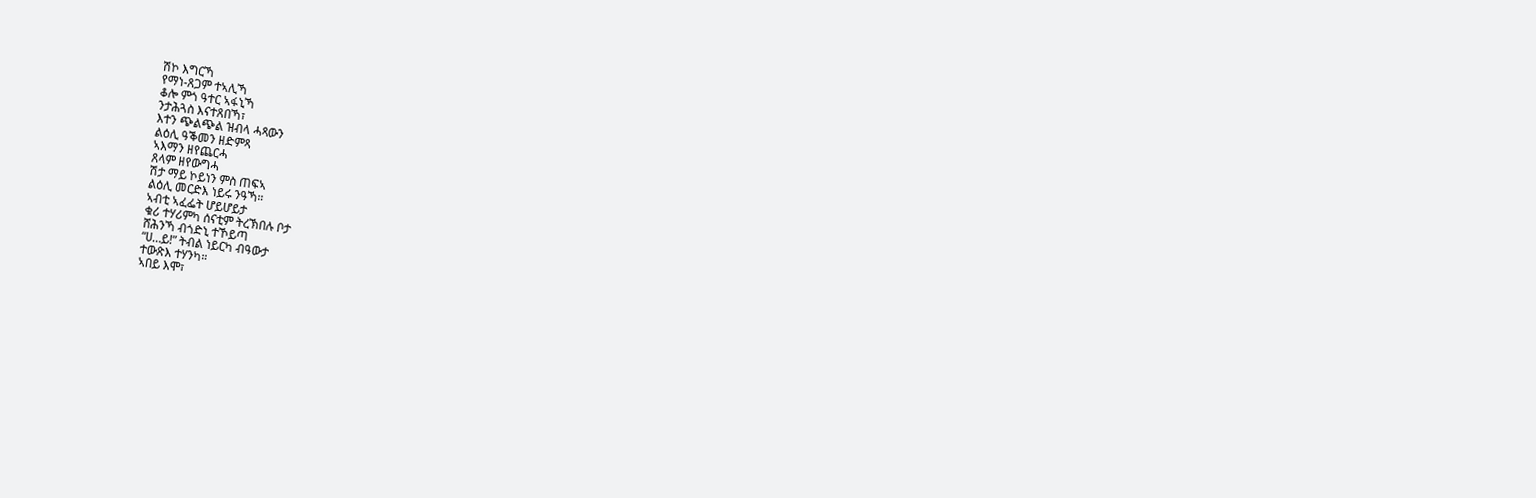ሽኮ እግርኻ
የማነ-ጸጋም ተኣሊኻ
ቆሎ ምጎ ዓተር ኣፋኒኻ
ንታሕጓስ እናተጸበኻ፣
እተን ጭልጭል ዝብላ ሓጻውን
ልዕሊ ዓቕመን ዘድምጻ
ኣእማን ዘየጨርሓ
ጸላም ዘየውግሓ
ሽታ ማይ ኮይነን ምስ ጠፍኣ
ልዕሊ መርድእ ነይሩ ንዓኻ።
ኣብቲ ኣፈፌት ሆይሆይታ
ቁሪ ተሃሪምካ ሰናቲም ትረኽበሉ ቦታ
ሸሕንኻ ብጎድኒ ተኾይጣ
“ሀ…ይ!” ትብል ነይርካ ብዓውታ
ተውጽእ ተሃንካ።
ኣበይ እሞ፣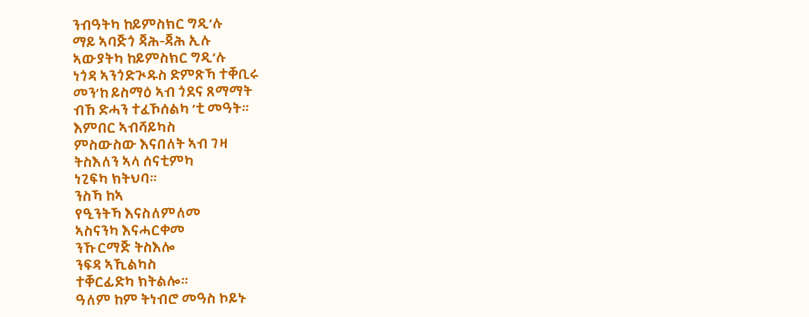ንብዓትካ ከይምስክር ግዲ’ሉ
ማይ ኣባጅጎ ጃሕ-ጃሕ ኢሉ
ኣውያትካ ከይምስክር ግዲ’ሉ
ነጎዳ ኣንጎድጒዱስ ድምጽኻ ተቐቢሩ
መን’ከ ይስማዕ ኣብ ጎደና ጸማማት
ብኸ ድሓን ተፈኾሰልካ ‘ቲ መዓት።
እምበር ኣብሻይካስ
ምስውስው እናበለት ኣብ ገዛ
ትስእለን ኣላ ሰናቲምካ
ነጊፍካ ክትህባ።
ንስኻ ከኣ
የዒንትኻ እናስለምለመ
ኣስናንካ እናሓርቀመ
ንኹርማጅ ትስእሎ
ንፍዳ ኣኺልካስ
ተቐርፊድካ ክትልሎ።
ዓለም ከም ትነብሮ መዓስ ኮይኑ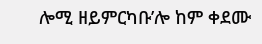ሎሚ ዘይምርካቡ’ሎ ከም ቀደሙ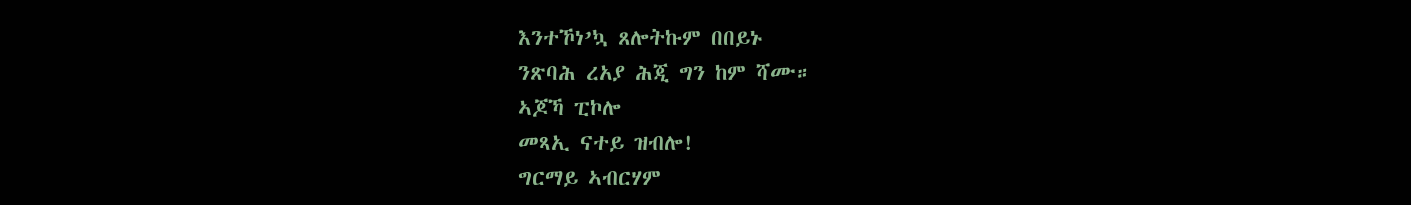እንተኾነ’ኳ ጸሎትኩም በበይኑ
ንጽባሕ ረአያ ሕጂ ግን ከም ሻሙ።
ኣጆኻ ፒኮሎ
መጻኢ ናተይ ዝብሎ!
ግርማይ ኣብርሃም